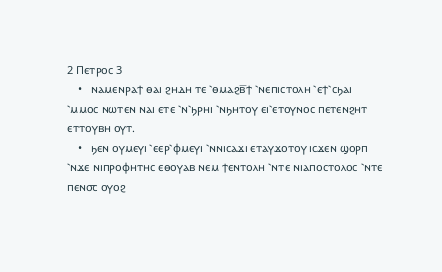2 Ⲡⲉⲧⲣⲟⲥ 3
    •   ⲛⲁⲙⲉⲛⲣⲁϯ ⲑⲁⲓ ϩⲏⲇⲏ ⲧⲉ ⳿ⲑⲙⲁϩⲃ̅ϯ ⳿ⲛⲉⲡⲓⲥⲧⲟⲗⲏ ⳿ⲉϯ⳿ⲥϧⲁⲓ ⳿ⲙⲙⲟⲥ ⲛⲱⲧⲉⲛ ⲛⲁⲓ ⲉⲧⲉ ⳿ⲛ⳿ϧⲣⲏⲓ ⳿ⲛϧⲏⲧⲟⲩ ⲉⲓ⳿ⲉⲧⲟⲩⲛⲟⲥ ⲡⲉⲧⲉⲛϩⲏⲧ ⲉⲧⲧⲟⲩⲃⲏ ⲟⲩⲧ.
    •   ϧⲉⲛ ⲟⲩⲙⲉⲩⲓ ⳿ⲉⲉⲣ⳿ⲫⲙⲉⲩⲓ ⳿ⲛⲛⲓⲥⲁϫⲓ ⲉⲧⲁⲩϫⲟⲧⲟⲩ ⲓⲥϫⲉⲛ ϣⲟⲣⲡ ⳿ⲛϫⲉ ⲛⲓⲡⲣⲟⲫⲏⲧⲏⲥ ⲉⲑⲟⲩⲁⲃ ⲛⲉⲙ ϯⲉⲛⲧⲟⲗⲏ ⳿ⲛⲧⲉ ⲛⲓⲁⲡⲟⲥⲧⲟⲗⲟⲥ ⳿ⲛⲧⲉ ⲡⲉⲛ⳪ ⲟⲩⲟϩ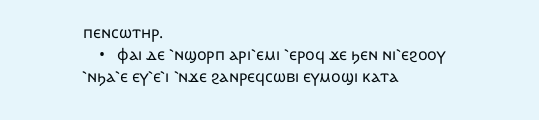ⲡⲉⲛⲥⲱⲧⲏⲣ.
    •   ⲫⲁⲓ ⲇⲉ ⳿ⲛϣⲟⲣⲡ ⲁⲣⲓ⳿ⲉⲙⲓ ⳿ⲉⲣⲟϥ ϫⲉ ϧⲉⲛ ⲛⲓ⳿ⲉϩⲟⲟⲩ ⳿ⲛϧⲁ⳿ⲉ ⲉⲩ⳿ⲉ⳿ⲓ ⳿ⲛϫⲉ ϩⲁⲛⲣⲉϥⲥⲱⲃⲓ ⲉⲩⲙⲟϣⲓ ⲕⲁⲧⲁ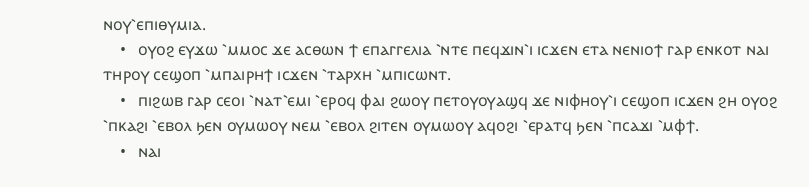ⲛⲟⲩ⳿ⲉⲡⲓⲑⲩⲙⲓⲁ.
    •   ⲟⲩⲟϩ ⲉⲩϫⲱ ⳿ⲙⲙⲟⲥ ϫⲉ ⲁⲥⲑⲱⲛ ϯ ⲉⲡⲁⲅⲅⲉⲗⲓⲁ ⳿ⲛⲧⲉ ⲡⲉϥϫⲓⲛ⳿ⲓ ⲓⲥϫⲉⲛ ⲉⲧⲁ ⲛⲉⲛⲓⲟϯ ⲅⲁⲣ ⲉⲛⲕⲟⲧ ⲛⲁⲓ ⲧⲏⲣⲟⲩ ⲥⲉϣⲟⲡ ⳿ⲙⲡⲁⲓⲣⲏϯ ⲓⲥϫⲉⲛ ⳿ⲧⲁⲣⲭⲏ ⳿ⲙⲡⲓⲥⲱⲛⲧ.
    •   ⲡⲓϩⲱⲃ ⲅⲁⲣ ⲥⲉⲟⲓ ⳿ⲛⲁⲧ⳿ⲉⲙⲓ ⳿ⲉⲣⲟϥ ⲫⲁⲓ ϩⲱⲟⲩ ⲡⲉⲧⲟⲩⲟⲩⲁϣϥ ϫⲉ ⲛⲓⲫⲏⲟⲩ⳿ⲓ ⲥⲉϣⲟⲡ ⲓⲥϫⲉⲛ ϩⲏ ⲟⲩⲟϩ ⳿ⲡⲕⲁϩⲓ ⳿ⲉⲃⲟⲗ ϧⲉⲛ ⲟⲩⲙⲱⲟⲩ ⲛⲉⲙ ⳿ⲉⲃⲟⲗ ϩⲓⲧⲉⲛ ⲟⲩⲙⲱⲟⲩ ⲁϥⲟϩⲓ ⳿ⲉⲣⲁⲧϥ ϧⲉⲛ ⳿ⲡⲥⲁϫⲓ ⳿ⲙⲫϯ.
    •   ⲛⲁⲓ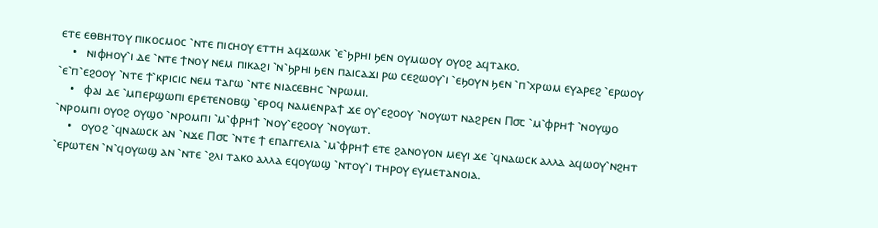ⲉⲧⲉ ⲉⲑⲃⲏⲧⲟⲩ ⲡⲓⲕⲟⲥⲙⲟⲥ ⳿ⲛⲧⲉ ⲡⲓⲥⲏⲟⲩ ⲉⲧⲧⲏ ⲁϥϫⲱⲗⲕ ⳿ⲉ⳿ϧⲣⲏⲓ ϧⲉⲛ ⲟⲩⲙⲱⲟⲩ ⲟⲩⲟϩ ⲁϥⲧⲁⲕⲟ.
    •   ⲛⲓⲫⲏⲟⲩ⳿ⲓ ⲇⲉ ⳿ⲛⲧⲉ ϯⲛⲟⲩ ⲛⲉⲙ ⲡⲓⲕⲁϩⲓ ⳿ⲛ⳿ϧⲣⲏⲓ ϧⲉⲛ ⲡⲁⲓⲥⲁϫⲓ ⲣⲱ ⲥⲉϩⲱⲟⲩ⳿ⲓ ⳿ⲉϧⲟⲩⲛ ϧⲉⲛ ⳿ⲡ⳿ⲭⲣⲱⲙ ⲉⲩⲁⲣⲉϩ ⳿ⲉⲣⲱⲟⲩ ⳿ⲉ⳿ⲡ⳿ⲉϩⲟⲟⲩ ⳿ⲛⲧⲉ ϯ⳿ⲕⲣⲓⲥⲓⲥ ⲛⲉⲙ ⲧⲁⲅⲱ ⳿ⲛⲧⲉ ⲛⲓⲁⲥⲉⲃⲏⲥ ⳿ⲛⲣⲱⲙⲓ.
    •   ⲫⲁⲓ ⲇⲉ ⳿ⲙⲡⲉⲣϣⲱⲡⲓ ⲉⲣⲉⲧⲉⲛⲟⲃϣ ⳿ⲉⲣⲟϥ ⲛⲁⲙⲉⲛⲣⲁϯ ϫⲉ ⲟⲩ⳿ⲉϩⲟⲟⲩ ⳿ⲛⲟⲩⲱⲧ ⲛⲁϩⲣⲉⲛ Ⲡ⳪ ⳿ⲙ⳿ⲫⲣⲏϯ ⳿ⲛⲟⲩϣⲟ ⳿ⲛⲣⲟⲙⲡⲓ ⲟⲩⲟϩ ⲟⲩϣⲟ ⳿ⲛⲣⲟⲙⲡⲓ ⳿ⲙ⳿ⲫⲣⲏϯ ⳿ⲛⲟⲩ⳿ⲉϩⲟⲟⲩ ⳿ⲛⲟⲩⲱⲧ.
    •   ⲟⲩⲟϩ ⳿ϥⲛⲁⲱⲥⲕ ⲁⲛ ⳿ⲛϫⲉ Ⲡ⳪ ⳿ⲛⲧⲉ ϯ ⲉⲡⲁⲅⲅⲉⲗⲓⲁ ⳿ⲙ⳿ⲫⲣⲏϯ ⲉⲧⲉ ϩⲁⲛⲟⲩⲟⲛ ⲙⲉⲩⲓ ϫⲉ ⳿ϥⲛⲁⲱⲥⲕ ⲁⲗⲗⲁ ⲁϥⲱⲟⲩ⳿ⲛϩⲏⲧ ⳿ⲉⲣⲱⲧⲉⲛ ⳿ⲛ⳿ϥⲟⲩⲱϣ ⲁⲛ ⳿ⲛⲧⲉ ⳿ϩⲗⲓ ⲧⲁⲕⲟ ⲁⲗⲗⲁ ⲉϥⲟⲩⲱϣ ⳿ⲛⲧⲟⲩ⳿ⲓ ⲧⲏⲣⲟⲩ ⲉⲩⲙⲉⲧⲁⲛⲟⲓⲁ.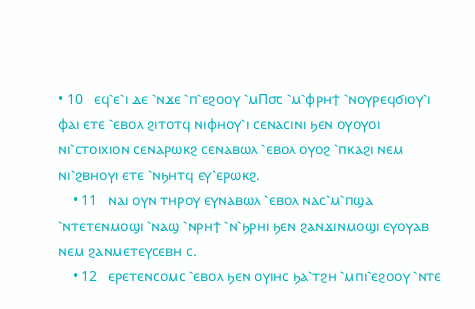• 10   ⲉϥ⳿ⲉ⳿ⲓ ⲇⲉ ⳿ⲛϫⲉ ⳿ⲡ⳿ⲉϩⲟⲟⲩ ⳿ⲙⲠ⳪ ⳿ⲙ⳿ⲫⲣⲏϯ ⳿ⲛⲟⲩⲣⲉϥϭⲓⲟⲩ⳿ⲓ ⲫⲁⲓ ⲉⲧⲉ ⳿ⲉⲃⲟⲗ ϩⲓⲧⲟⲧϥ ⲛⲓⲫⲏⲟⲩ⳿ⲓ ⲥⲉⲛⲁⲥⲓⲛⲓ ϧⲉⲛ ⲟⲩⲟⲩⲟⲓ ⲛⲓ⳿ⲥⲧⲟⲓⲭⲓⲟⲛ ⲥⲉⲛⲁⲣⲱⲕϩ ⲥⲉⲛⲁⲃⲱⲗ ⳿ⲉⲃⲟⲗ ⲟⲩⲟϩ ⳿ⲡⲕⲁϩⲓ ⲛⲉⲙ ⲛⲓ⳿ϩⲃⲏⲟⲩⲓ ⲉⲧⲉ ⳿ⲛϧⲏⲧϥ ⲉⲩ⳿ⲉⲣⲱⲕϩ.
    • 11   ⲛⲁⲓ ⲟⲩⲛ ⲧⲏⲣⲟⲩ ⲉⲩⲛⲁⲃⲱⲗ ⳿ⲉⲃⲟⲗ ⲛⲁⲥ⳿ⲙ⳿ⲡϣⲁ ⳿ⲛⲧⲉⲧⲉⲛⲙⲟϣⲓ ⳿ⲛⲁϣ ⳿ⲛⲣⲏϯ ⳿ⲛ⳿ϧⲣⲏⲓ ϧⲉⲛ ϩⲁⲛϫⲓⲛⲙⲟϣⲓ ⲉⲩⲟⲩⲁⲃ ⲛⲉⲙ ϩⲁⲛⲙⲉⲧⲉⲩⲥⲉⲃⲏ ⲥ.
    • 12   ⲉⲣⲉⲧⲉⲛⲥⲟⲙⲥ ⳿ⲉⲃⲟⲗ ϧⲉⲛ ⲟⲩⲓⲏⲥ ϧⲁ⳿ⲧϩⲏ ⳿ⲙⲡⲓ⳿ⲉϩⲟⲟⲩ ⳿ⲛⲧⲉ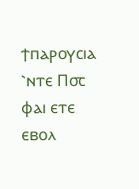ϯⲡⲁⲣⲟⲩⲥⲓⲁ ⳿ⲛⲧⲉ Ⲡ⳪ ⲫⲁⲓ ⲉⲧⲉ ⲉⲃⲟⲗ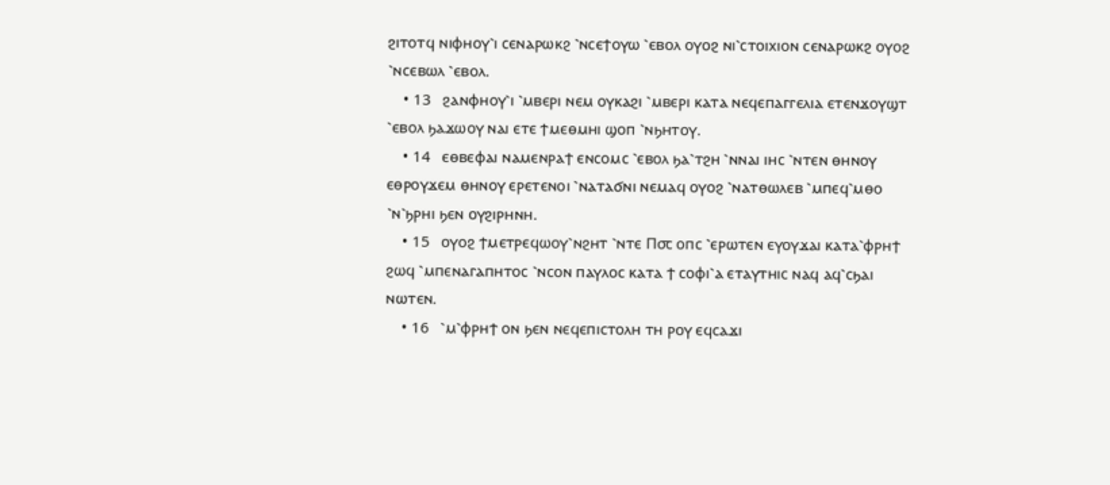ϩⲓⲧⲟⲧϥ ⲛⲓⲫⲏⲟⲩ⳿ⲓ ⲥⲉⲛⲁⲣⲱⲕϩ ⳿ⲛⲥⲉϯⲟⲩⲱ ⳿ⲉⲃⲟⲗ ⲟⲩⲟϩ ⲛⲓ⳿ⲥⲧⲟⲓⲭⲓⲟⲛ ⲥⲉⲛⲁⲣⲱⲕϩ ⲟⲩⲟϩ ⳿ⲛⲥⲉⲃⲱⲗ ⳿ⲉⲃⲟⲗ.
    • 13   ϩⲁⲛⲫⲏⲟⲩ⳿ⲓ ⳿ⲙⲃⲉⲣⲓ ⲛⲉⲙ ⲟⲩⲕⲁϩⲓ ⳿ⲙⲃⲉⲣⲓ ⲕⲁⲧⲁ ⲛⲉϥⲉⲡⲁⲅⲅⲉⲗⲓⲁ ⲉⲧⲉⲛϫⲟⲩϣⲧ ⳿ⲉⲃⲟⲗ ϧⲁϫⲱⲟⲩ ⲛⲁⲓ ⲉⲧⲉ ϯⲙⲉⲑⲙⲏⲓ ϣⲟⲡ ⳿ⲛϧⲏⲧⲟⲩ.
    • 14   ⲉⲑⲃⲉⲫⲁⲓ ⲛⲁⲙⲉⲛⲣⲁϯ ⲉⲛⲥⲟⲙⲥ ⳿ⲉⲃⲟⲗ ϧⲁ⳿ⲧϩⲏ ⳿ⲛⲛⲁⲓ ⲓⲏⲥ ⳿ⲛⲧⲉⲛ ⲑⲏⲛⲟⲩ ⲉⲑⲣⲟⲩϫⲉⲙ ⲑⲏⲛⲟⲩ ⲉⲣⲉⲧⲉⲛⲟⲓ ⳿ⲛⲁⲧⲁϭⲛⲓ ⲛⲉⲙⲁϥ ⲟⲩⲟϩ ⳿ⲛⲁⲧⲑⲱⲗⲉⲃ ⳿ⲙⲡⲉϥ⳿ⲙⲑⲟ ⳿ⲛ⳿ϧⲣⲏⲓ ϧⲉⲛ ⲟⲩϩⲓⲣⲏⲛⲏ.
    • 15   ⲟⲩⲟϩ ϯⲙⲉⲧⲣⲉϥⲱⲟⲩ⳿ⲛϩⲏⲧ ⳿ⲛⲧⲉ Ⲡ⳪ ⲟⲡⲥ ⳿ⲉⲣⲱⲧⲉⲛ ⲉⲩⲟⲩϫⲁⲓ ⲕⲁⲧⲁ⳿ⲫⲣⲏϯ ϩⲱϥ ⳿ⲙⲡⲉⲛⲁⲅⲁⲡⲏⲧⲟⲥ ⳿ⲛⲥⲟⲛ ⲡⲁⲩⲗⲟⲥ ⲕⲁⲧⲁ ϯ ⲥⲟⲫⲓ⳿ⲁ ⲉⲧⲁⲩⲧⲏⲓⲥ ⲛⲁϥ ⲁϥ⳿ⲥϧⲁⲓ ⲛⲱⲧⲉⲛ.
    • 16   ⳿ⲙ⳿ⲫⲣⲏϯ ⲟⲛ ϧⲉⲛ ⲛⲉϥⲉⲡⲓⲥⲧⲟⲗⲏ ⲧⲏ ⲣⲟⲩ ⲉϥⲥⲁϫⲓ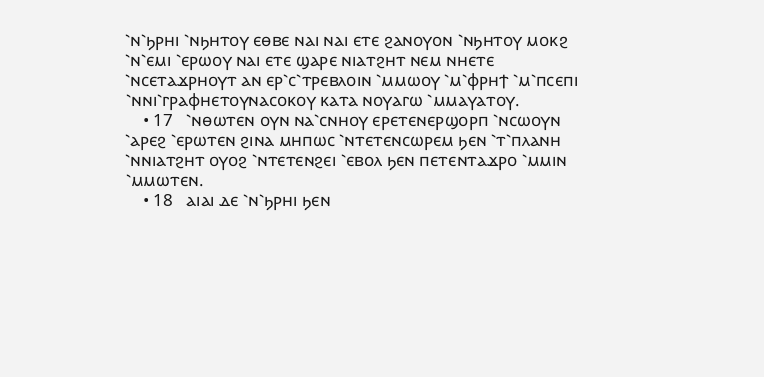⳿ⲛ⳿ϧⲣⲏⲓ ⳿ⲛϧⲏⲧⲟⲩ ⲉⲑⲃⲉ ⲛⲁⲓ ⲛⲁⲓ ⲉⲧⲉ ϩⲁⲛⲟⲩⲟⲛ ⳿ⲛϧⲏⲧⲟⲩ ⲙⲟⲕϩ ⳿ⲛ⳿ⲉⲙⲓ ⳿ⲉⲣⲱⲟⲩ ⲛⲁⲓ ⲉⲧⲉ ϣⲁⲣⲉ ⲛⲓⲁⲧϩⲏⲧ ⲛⲉⲙ ⲛⲏⲉⲧⲉ ⳿ⲛⲥⲉⲧⲁϫⲣⲏⲟⲩⲧ ⲁⲛ ⲉⲣ⳿ⲥ⳿ⲧⲣⲉⲃⲗⲟⲓⲛ ⳿ⲙⲙⲱⲟⲩ ⳿ⲙ⳿ⲫⲣⲏϯ ⳿ⲙ⳿ⲡⲥⲉⲡⲓ ⳿ⲛⲛⲓ⳿ⲅⲣⲁⲫⲏⲉⲧⲟⲩⲛⲁⲥⲟⲕⲟⲩ ⲕⲁⲧⲁ ⲛⲟⲩⲁⲅⲱ ⳿ⲙⲙⲁⲩⲁⲧⲟⲩ.
    • 17   ⳿ⲛⲑⲱⲧⲉⲛ ⲟⲩⲛ ⲛⲁ⳿ⲥⲛⲏⲟⲩ ⲉⲣⲉⲧⲉⲛⲉⲣϣⲟⲣⲡ ⳿ⲛⲥⲱⲟⲩⲛ ⳿ⲁⲣⲉϩ ⳿ⲉⲣⲱⲧⲉⲛ ϩⲓⲛⲁ ⲙⲏⲡⲱⲥ ⳿ⲛⲧⲉⲧⲉⲛⲥⲱⲣⲉⲙ ϧⲉⲛ ⳿ⲧ⳿ⲡⲗⲁⲛⲏ ⳿ⲛⲛⲓⲁⲧϩⲏⲧ ⲟⲩⲟϩ ⳿ⲛⲧⲉⲧⲉⲛϩⲉⲓ ⳿ⲉⲃⲟⲗ ϧⲉⲛ ⲡⲉⲧⲉⲛⲧⲁϫⲣⲟ ⳿ⲙⲙⲓⲛ ⳿ⲙⲙⲱⲧⲉⲛ.
    • 18   ⲁⲓⲁⲓ ⲇⲉ ⳿ⲛ⳿ϧⲣⲏⲓ ϧⲉⲛ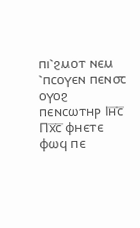ⲡⲓ⳿ϩⲙⲟⲧ ⲛⲉⲙ ⳿ⲡⲥⲟⲩⲉⲛ ⲡⲉⲛ⳪ ⲟⲩⲟϩ ⲡⲉⲛⲥⲱⲧⲏⲣ Ⲓⲏ̅ⲥ̅ Ⲡⲭ̅ⲥ̅ ⲫⲏⲉⲧⲉ ⲫⲱϥ ⲡⲉ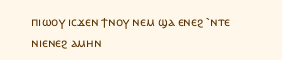ⲡⲓⲱⲟⲩ ⲓⲥϫⲉⲛ ϯⲛⲟⲩ ⲛⲉⲙ ϣⲁ ⲉⲛⲉϩ ⳿ⲛⲧⲉ ⲛⲓⲉⲛⲉϩ ⲁⲙⲏⲛ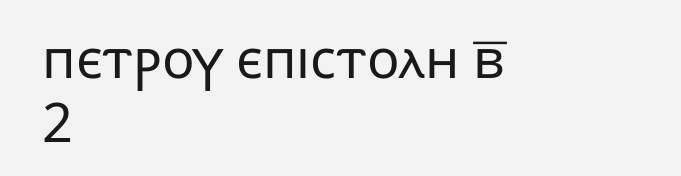ⲡⲉⲧⲣⲟⲩ ⲉⲡⲓⲥⲧⲟⲗⲏ ⲃ̅
2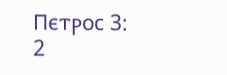Ⲡⲉⲧⲣⲟⲥ 3:
2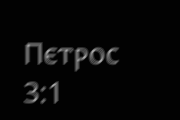Ⲡⲉⲧⲣⲟⲥ 3:1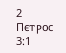2 Ⲡⲉⲧⲣⲟⲥ 3:1